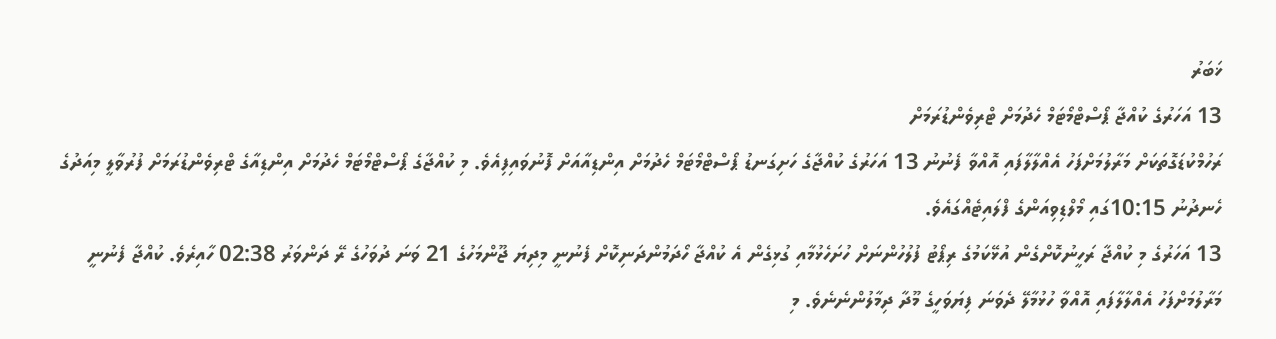ޚަބަރު
13 އަހަރުގެ ކުއްޖާ ޕޯސްޓްމޯޓަމް ހެދުމަށް ޓްރިވެންޑުރަމަށް
ރަހުމްކުޑަގޮތަކަށް މަރާލުމަށްފަހު އެއްލާލާފައި އޮއްވާ ފެނުނު 13 އަހަރުގެ ކުއްޖާގެ ހަށިގަނޑު ޕޯސްޓްމޯޓަމް ހެދުމަށް އިންޑިއާއަށް ފޮނުވައިފިއެވެ. މި ކުއްޖާގެ ޕޯސްޓްމޯޓަމް ހެދުމަށް އިންޑިއާގެ ޓްރިވެންޑުރަމަށް ފުރުވާލީ މިއަދުގެ ހެނދުނު 10:15ގައި މޯލްޑިވިއަންގެ ފްލައިޓެއްގައެވެ.
13 އަހަރުގެ މި ކުއްޖާ ރަހީނުކޮށްގެން އުޅޭކަމުގެ ރިޕޯޓު ފުލުހުންނަށް ހުށަހެޅުމާއި ގުޅިގެން އެ ކުއްޖާ ހޯދަމުންދަނިކޮށް ފެނުނީ މިދިޔަ ޖޫންމަހުގެ 21 ވަނަ ދުވަހުގެ ރޭ ދަންވަރު 02:38 ހާއިރެވެ. ކުއްޖާ ފެނުނީ މަރާލުމަށްފަހު އެއްލާލާފައި އޮއްވާ ހުޅުމާލޭ ދެވަނަ ފިޔަވަހީގެ މޫދާ ދިމާލުންނެނެވެ. މި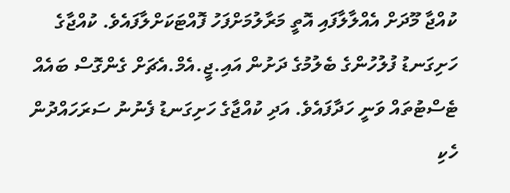ކުއްޖާ މޫދަށް އެއްލާލާފައި އޮތީ މަރާލުމަށްފަހު ފޮއްޓަކަށްލާފައެވެ. ކުއްޖާގެ ހަށިގަނޑު ފުލުހުންގެ ބެލުމުގެ ދަށުން އައި.ޖީ.އެމް.އެޗަށް ގެންގޮސް ބައެއް ޓެސްޓުތައް ވަނީ ހަދާފައެވެ. އަދި ކުއްޖާގެ ހަށިގަނޑު ފެނުނު ސަރަހައްދުން ހެކި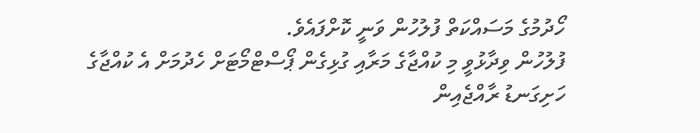ހޯދުމުގެ މަސައްކަތް ފުލުހުން ވަނީ ކޮށްފައެވެ.
ފުލުހުން ވިދާޅުވީ މި ކުއްޖާގެ މަރާއި ގުޅިގެން ޕޯސްޓްމޯޓަށް ހެދުމަށް އެ ކުއްޖާގެ ހަށިގަނޑު ރާއްޖެއިން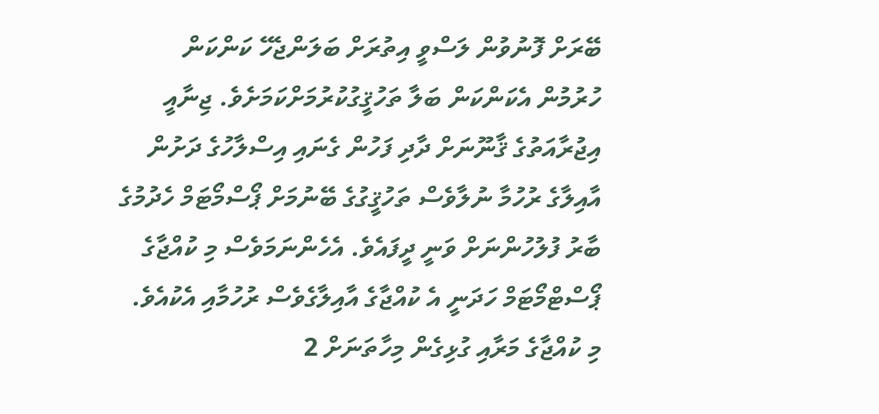ބޭރަށް ފޮނުވުން ލަސްވީ އިތުރަށް ބަލަންޖެހޭ ކަންކަން ހުރުމުން އެކަންކަން ބަލާ ތަހުޤީގުކުރުމަށްކަމަށެވެ. ޖިނާއީ އިޖުރާއަތުގެ ޤާނޫނަށް ދާދި ފަހުން ގެނައި އިސްލާހުގެ ދަށުން އާއިލާގެ ރުހުމާ ނުލާވެސް ތަހުޤީގުގެ ބޭނުމަށް ޕޯސްމޯޓަމް ހެދުމުގެ ބާރު ފުލުހުންނަށް ވަނީ ދީފައެވެ. އެހެންނަމަވެސް މި ކުއްޖާގެ ޕޯސްޓްމޯޓަމް ހަދަނީ އެ ކުއްޖާގެ އާއިލާގެވެސް ރުހުމާއި އެކުއެވެ.
މި ކުއްޖާގެ މަރާއި ގުޅިގެން މިހާތަނަށް 2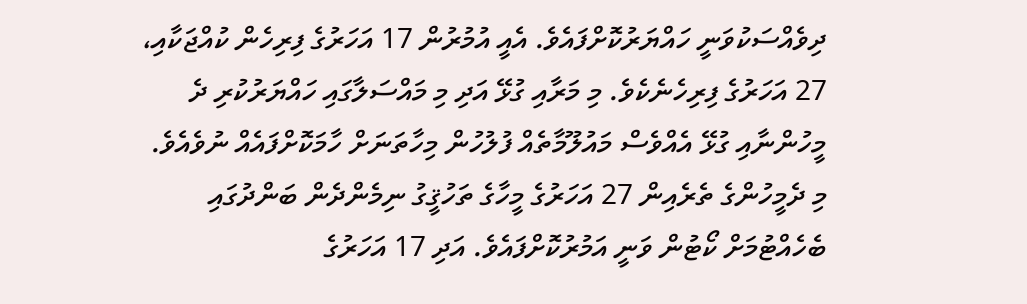ދިވެއްސަކުވަނީ ހައްޔަރުކޮށްފައެވެ. އެއީ އުމުރުން 17 އަހަރުގެ ފިރިހެން ކުއްޖަކާއި، 27 އަހަރުގެ ފިރިހެނެކެވެ. މި މަރާއި ގުޅޭ އަދި މި މައްސަލާގައި ހައްޔަރުކުރި ދެ މީހުންނާއި ގުޅޭ އެއްވެސް މައުލޫމާތެއް ފުލުހުން މިހާތަނަށް ހާމަކޮށްފައެއް ނުވެއެވެ.
މި ދެމީހުންގެ ތެރެއިން 27 އަހަރުގެ މީހާގެ ތަހުޤީގު ނިމެންދެން ބަންދުގައި ބެހެއްޓުމަށް ކޯޓުން ވަނީ އަމުރުކޮށްފައެވެ. އަދި 17 އަހަރުގެ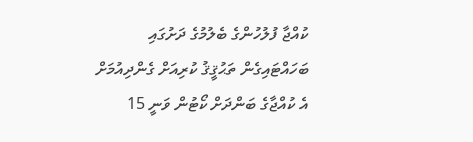ކުއްޖާ ފުލުހުންގެ ބެލުމުގެ ދަށުގައި ބަހައްޓައިގެން ތަޙުޤީޤު ކުރިއަށް ގެންދިއުމަށް އެ ކުއްޖާގެ ބަންދަށް ކޯޓުން ވަނީ 15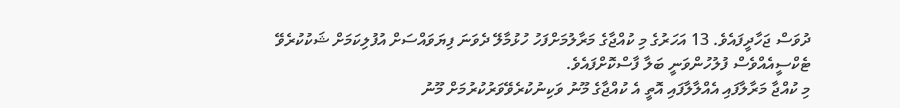ދުވަސް ޖަހާދީފައެވެ. 13 އަހަރުގެ މި ކުއްޖާގެ މަރާލުމަށްފަހު ހުޅުމާލޭ ދެވަނަ ފިޔަވައްސަށް އުފުލިކަމަށް ޝަކުކުރެވޭ ޓެކްސީއެއްވެސް ފުލުހުންވަނީ ބަލާ ފާސްކޮށްފައެވެ.
މި ކުއްޖާ މަރާލާފައި އެއްލާލާފައި އޮތީ އެ ކުއްޖާގެ މޫނު ވަކިނުކުރެވޭވަރުކުރުމަށް މޫނު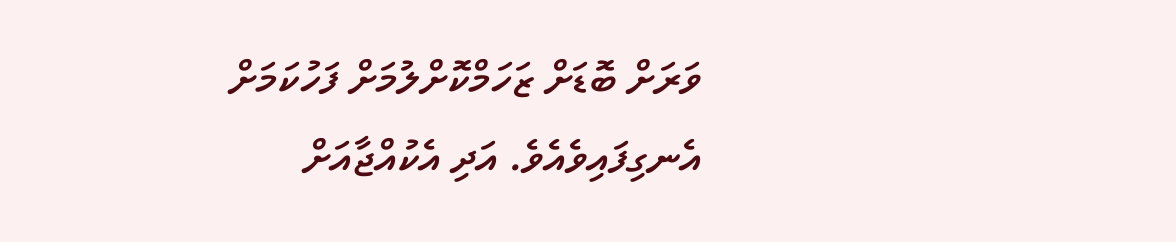ވަރަށް ބޮޑަށް ޒަހަމްކޮށްލުމަށް ފަހުކަމަށް އެނގިފައިވެއެވެ. އަދި އެކުއްޖާއަށް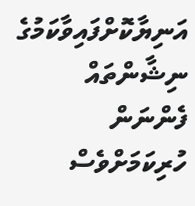އަނިޔާކޮށްފައިވާކަމުގެ ނިޝާންތައް ފެންނަން ހުރިކަމަށްވެސް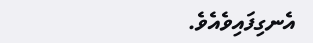އެނގިފައިވެއެވެ.